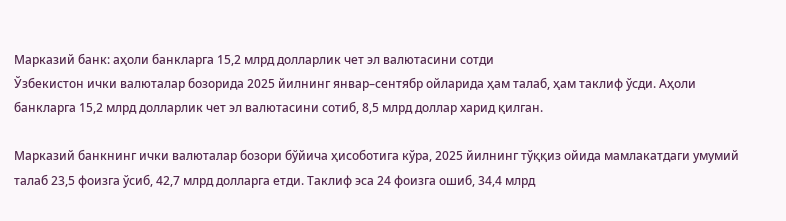Марказий банк: аҳоли банкларга 15,2 млрд долларлик чет эл валютасини сотди
Ўзбекистон ички валюталар бозорида 2025 йилнинг январ–сентябр ойларида ҳам талаб, ҳам таклиф ўсди. Аҳоли банкларга 15,2 млрд долларлик чет эл валютасини сотиб, 8,5 млрд доллар харид қилган.

Марказий банкнинг ички валюталар бозори бўйича ҳисоботига кўра, 2025 йилнинг тўққиз ойида мамлакатдаги умумий талаб 23,5 фоизга ўсиб, 42,7 млрд долларга етди. Таклиф эса 24 фоизга ошиб, 34,4 млрд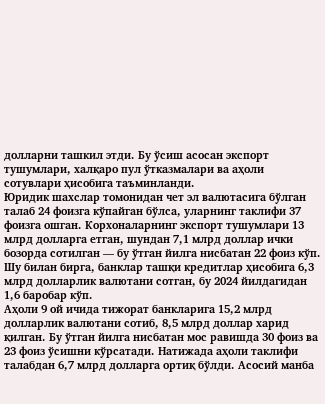долларни ташкил этди. Бу ўсиш асосан экспорт тушумлари, халқаро пул ўтказмалари ва аҳоли сотувлари ҳисобига таъминланди.
Юридик шахслар томонидан чет эл валютасига бўлган талаб 24 фоизга кўпайган бўлса, уларнинг таклифи 37 фоизга ошган. Корхоналарнинг экспорт тушумлари 13 млрд долларга етган, шундан 7,1 млрд доллар ички бозорда сотилган — бу ўтган йилга нисбатан 22 фоиз кўп. Шу билан бирга, банклар ташқи кредитлар ҳисобига 6,3 млрд долларлик валютани сотган, бу 2024 йилдагидан 1,6 баробар кўп.
Аҳоли 9 ой ичида тижорат банкларига 15,2 млрд долларлик валютани сотиб, 8,5 млрд доллар харид қилган. Бу ўтган йилга нисбатан мос равишда 30 фоиз ва 23 фоиз ўсишни кўрсатади. Натижада аҳоли таклифи талабдан 6,7 млрд долларга ортиқ бўлди. Асосий манба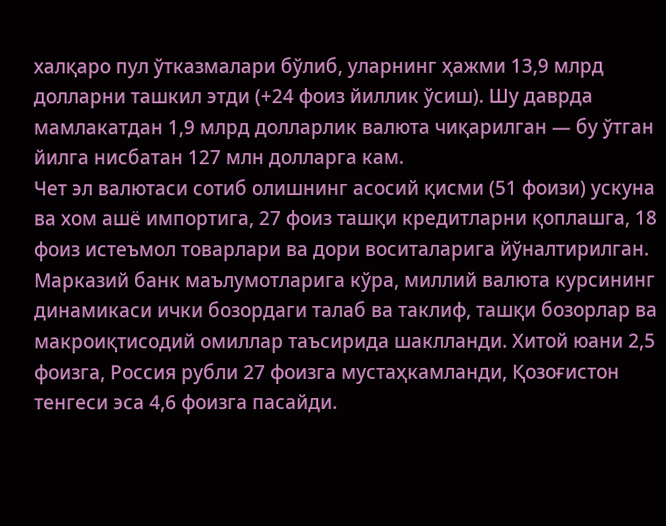халқаро пул ўтказмалари бўлиб, уларнинг ҳажми 13,9 млрд долларни ташкил этди (+24 фоиз йиллик ўсиш). Шу даврда мамлакатдан 1,9 млрд долларлик валюта чиқарилган — бу ўтган йилга нисбатан 127 млн долларга кам.
Чет эл валютаси сотиб олишнинг асосий қисми (51 фоизи) ускуна ва хом ашё импортига, 27 фоиз ташқи кредитларни қоплашга, 18 фоиз истеъмол товарлари ва дори воситаларига йўналтирилган.
Марказий банк маълумотларига кўра, миллий валюта курсининг динамикаси ички бозордаги талаб ва таклиф, ташқи бозорлар ва макроиқтисодий омиллар таъсирида шаклланди. Хитой юани 2,5 фоизга, Россия рубли 27 фоизга мустаҳкамланди, Қозоғистон тенгеси эса 4,6 фоизга пасайди.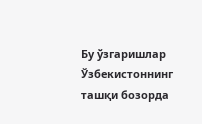Бу ўзгаришлар Ўзбекистоннинг ташқи бозорда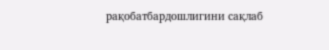рақобатбардошлигини сақлаб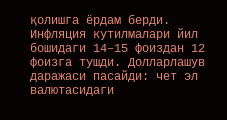қолишга ёрдам берди.
Инфляция кутилмалари йил бошидаги 14–15 фоиздан 12 фоизга тушди. Долларлашув даражаси пасайди: чет эл валютасидаги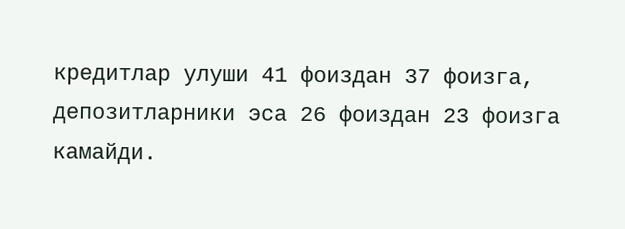кредитлар улуши 41 фоиздан 37 фоизга, депозитларники эса 26 фоиздан 23 фоизга камайди.